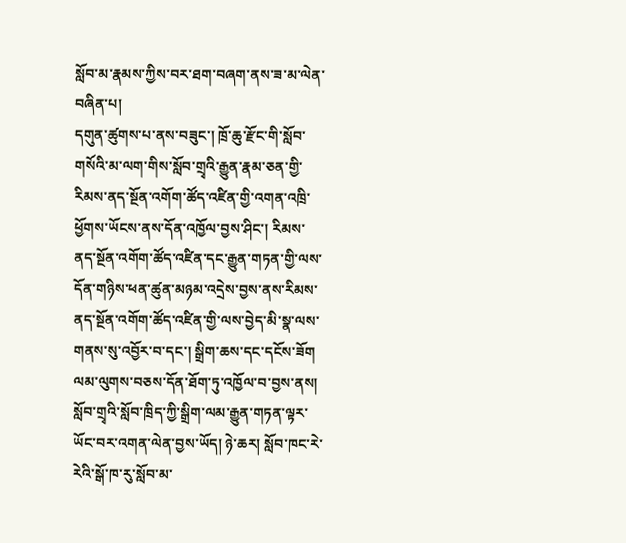སློབ་མ་རྣམས་ཀྱིས་བར་ཐག་བཞག་ནས་ཟ་མ་ལེན་བཞིན་པ།
དགུན་ཚུགས་པ་ནས་བཟུང་། ཁྲོ་ཆུ་རྫོང་གི་སློབ་གསོའི་མ་ལག་གིས་སློབ་གྲྭའི་རྒྱུན་རྣམ་ཅན་གྱི་རིམས་ནད་སྔོན་འགོག་ཚོད་འཛིན་གྱི་འགན་འཁྲི་ཕྱོགས་ཡོངས་ནས་དོན་འཁྱོལ་བྱས་ཤིང་། རིམས་ནད་སྔོན་འགོག་ཚོད་འཛིན་དང་རྒྱུན་གཏན་གྱི་ལས་དོན་གཉིས་ཕན་ཚུན་མཉམ་འདྲེས་བྱས་ནས་རིམས་ནད་སྔོན་འགོག་ཚོད་འཛིན་གྱི་ལས་བྱེད་མི་སྣ་ལས་གནས་སུ་འབྱོར་བ་དང་། སྒྲིག་ཆས་དང་དངོས་ཟོག ལམ་ལུགས་བཅས་དོན་ཐོག་ཏུ་འཁྱོལ་བ་བྱས་ནས། སློབ་གྲྭའི་སློབ་ཁྲིད་ཀྱི་སྒྲིག་ལམ་རྒྱུན་གཏན་ལྟར་ཡོང་བར་འགན་ལེན་བྱས་ཡོད། ཉེ་ཆར། སློབ་ཁང་རེ་རེའི་སྒོ་ཁ་རུ་སློབ་མ་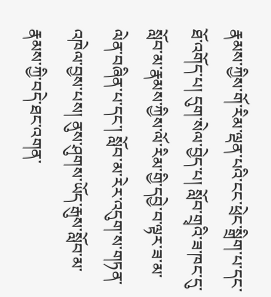རྣམས་ཀྱིས་གོ་རིམ་ལྡན་པའི་ངང་ཕྲེང་སྒྲིག་པ་དང་ཐོ་འགོད་པ། དུག་སེལ་བྱེད་པ། སློབ་གྲྭའི་ཟ་ཁང་དུ་སློབ་མ་རྣམས་ཀྱིས་ལོ་རིམ་གྱི་དབྱེ་བ་ལྟར་ཟ་མ་ལེན་བཞིན་པ་དང་། སློབ་མ་རེར་འདུག་ས་གཏན་འཁེལ་བྱས་པས། ནུས་ཤུགས་ཡོད་རྒུས་སློབ་མ་རྣམས་ཀྱི་བདེ་ཐང་འགན་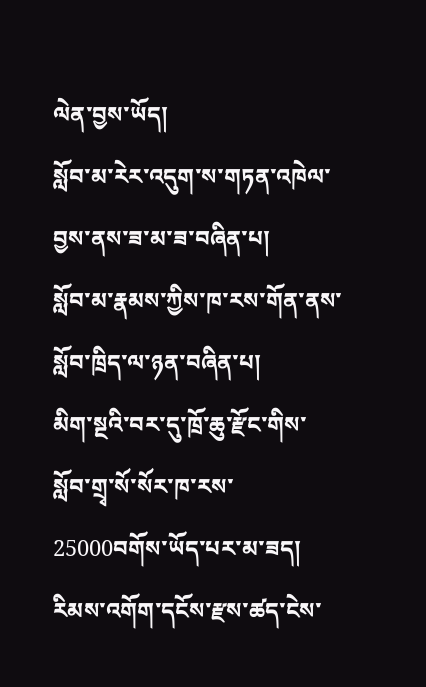ལེན་བྱས་ཡོད།
སློབ་མ་རེར་འདུག་ས་གཏན་འཁེལ་བྱས་ནས་ཟ་མ་ཟ་བཞིན་པ།
སློབ་མ་རྣམས་ཀྱིས་ཁ་རས་གོན་ནས་སློབ་ཁྲིད་ལ་ཉན་བཞིན་པ།
མིག་སྔའི་བར་དུ་ཁྲོ་ཆུ་རྫོང་གིས་སློབ་གྲྭ་སོ་སོར་ཁ་རས་25000བགོས་ཡོད་པར་མ་ཟད། རིམས་འགོག་དངོས་རྫས་ཚད་ངེས་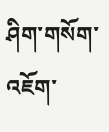ཤིག་གསོག་འཇོག་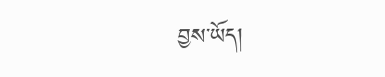བྱས་ཡོད།